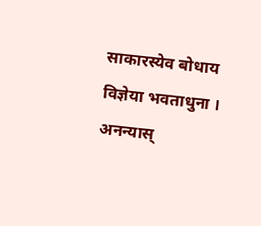साकारस्येव बोधाय विज्ञेया भवताधुना । अनन्यास्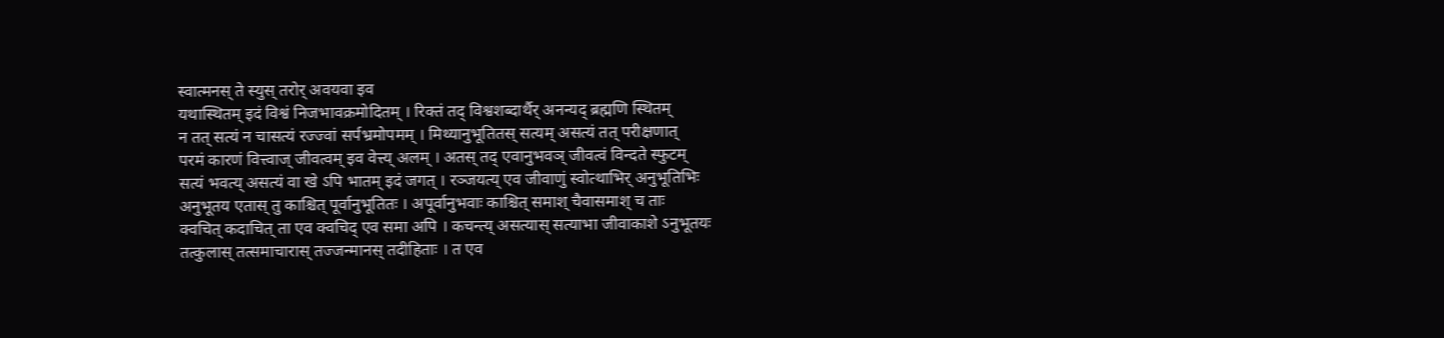स्वात्मनस् ते स्युस् तरोर् अवयवा इव
यथास्थितम् इदं विश्वं निजभावक्रमोदितम् । रिक्तं तद् विश्वशब्दार्थैर् अनन्यद् ब्रह्मणि स्थितम्
न तत् सत्यं न चासत्यं रज्ज्वां सर्पभ्रमोपमम् । मिथ्यानुभूतितस् सत्यम् असत्यं तत् परीक्षणात्
परमं कारणं वित्त्वाज् जीवत्वम् इव वेत्त्य् अलम् । अतस् तद् एवानुभवञ् जीवत्वं विन्दते स्फुटम्
सत्यं भवत्य् असत्यं वा खे ऽपि भातम् इदं जगत् । रञ्जयत्य् एव जीवाणुं स्वोत्थाभिर् अनुभूतिभिः
अनुभूतय एतास् तु काश्चित् पूर्वानुभूतितः । अपूर्वानुभवाः काश्चित् समाश् चैवासमाश् च ताः
क्वचित् कदाचित् ता एव क्वचिद् एव समा अपि । कचन्त्य् असत्यास् सत्याभा जीवाकाशे ऽनुभूतयः
तत्कुलास् तत्समाचारास् तज्जन्मानस् तदीहिताः । त एव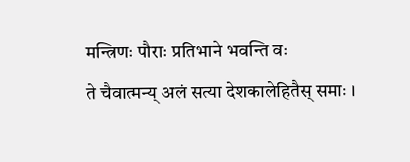मन्त्रिणः पौराः प्रतिभाने भवन्ति वः
ते चैवात्मन्य् अलं सत्या देशकालेहितैस् समाः ।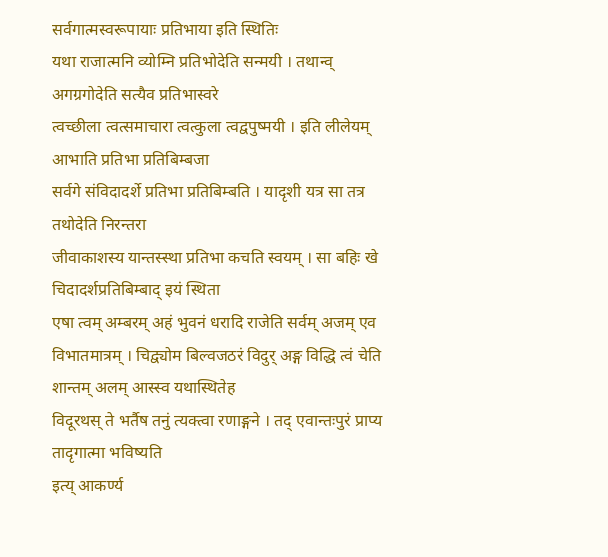सर्वगात्मस्वरूपायाः प्रतिभाया इति स्थितिः
यथा राजात्मनि व्योम्नि प्रतिभोदेति सन्मयी । तथान्व् अगग्रगोदेति सत्यैव प्रतिभास्वरे
त्वच्छीला त्वत्समाचारा त्वत्कुला त्वद्वपुष्मयी । इति लीलेयम् आभाति प्रतिभा प्रतिबिम्बजा
सर्वगे संविदादर्शे प्रतिभा प्रतिबिम्बति । यादृशी यत्र सा तत्र तथोदेति निरन्तरा
जीवाकाशस्य यान्तस्स्था प्रतिभा कचति स्वयम् । सा बहिः खे चिदादर्शप्रतिबिम्बाद् इयं स्थिता
एषा त्वम् अम्बरम् अहं भुवनं धरादि राजेति सर्वम् अजम् एव विभातमात्रम् । चिद्व्योम बिल्वजठरं विदुर् अङ्ग विद्धि त्वं चेति शान्तम् अलम् आस्स्व यथास्थितेह
विदूरथस् ते भर्तैष तनुं त्यक्त्वा रणाङ्गने । तद् एवान्तःपुरं प्राप्य तादृगात्मा भविष्यति
इत्य् आकर्ण्य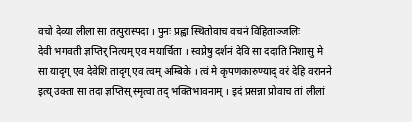वचो देव्या लीला सा तत्पुरास्पदा । पुनः प्रह्वा स्थितोवाच वचनं विहिताञ्जलिः
देवी भगवती ज्ञप्तिर् नित्यम् एव मयार्चिता । स्वप्नेषु दर्शनं देवि सा ददाति निशासु मे
सा यादृग् एव देवेशि तादृग् एव त्वम् अम्बिके । त्वं मे कृपणकारुण्याद् वरं देहि वरानने
इत्य् उक्ता सा तदा ज्ञप्तिस् स्मृत्वा तद् भक्तिभावनाम् । इदं प्रसन्ना प्रोवाच तां लीलां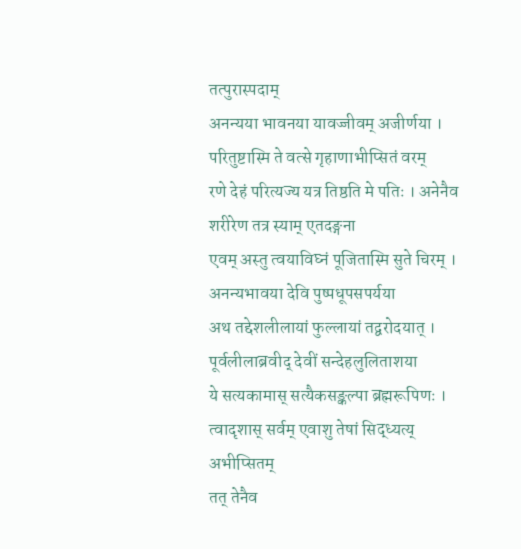तत्पुरास्पदाम्
अनन्यया भावनया यावज्जीवम् अजीर्णया । परितुष्टास्मि ते वत्से गृहाणाभीप्सितं वरम्
रणे देहं परित्यज्य यत्र तिष्ठति मे पतिः । अनेनैव शरीरेण तत्र स्याम् एतदङ्गना
एवम् अस्तु त्वयाविघ्नं पूजितास्मि सुते चिरम् । अनन्यभावया देवि पुष्पधूपसपर्यया
अथ तद्देशलीलायां फुल्लायां तद्वरोदयात् । पूर्वलीलाब्रवीद् देवीं सन्देहलुलिताशया
ये सत्यकामास् सत्यैकसङ्कल्पा ब्रह्मरूपिणः । त्वादृशास् सर्वम् एवाशु तेषां सिद्ध्यत्य् अभीप्सितम्
तत् तेनैव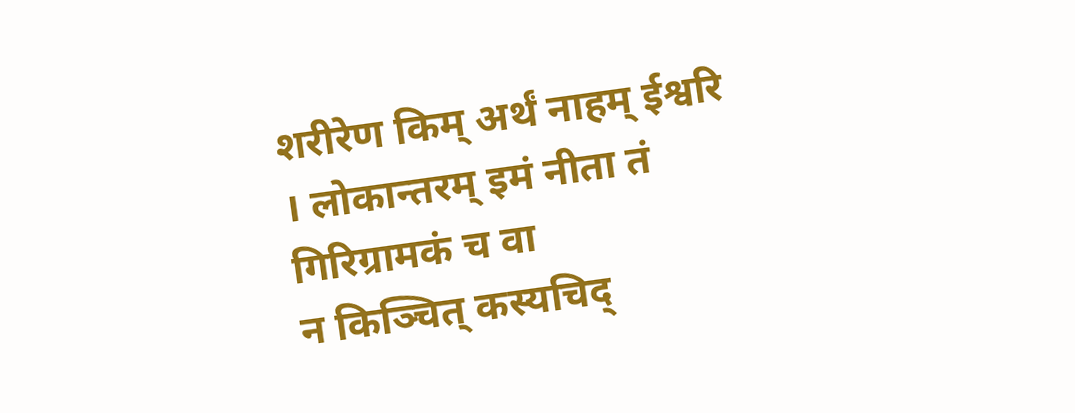शरीरेण किम् अर्थं नाहम् ईश्वरि । लोकान्तरम् इमं नीता तं गिरिग्रामकं च वा
न किञ्चित् कस्यचिद्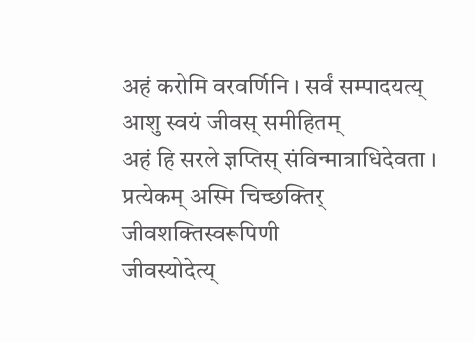अहं करोमि वरवर्णिनि । सर्वं सम्पादयत्य् आशु स्वयं जीवस् समीहितम्
अहं हि सरले ज्ञप्तिस् संविन्मात्राधिदेवता । प्रत्येकम् अस्मि चिच्छक्तिर् जीवशक्तिस्वरूपिणी
जीवस्योदेत्य्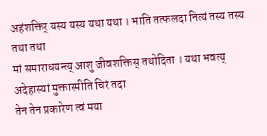अहंशक्तिर् यस्य यस्य यथा यथा । भाति तत्फलदा नित्यं तस्य तस्य तथा तथा
मां समाराधयन्त्य् आशु जीवशक्तिस् तथोदिता । यथा भवत्य् अदेहास्यां मुक्तास्मीति चिरं तदा
तेन तेन प्रकारेण त्वं मया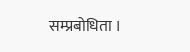सम्प्रबोधिता ।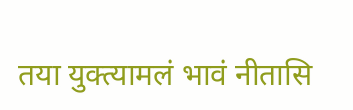तया युक्त्यामलं भावं नीतासि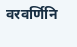वरवर्णिनि